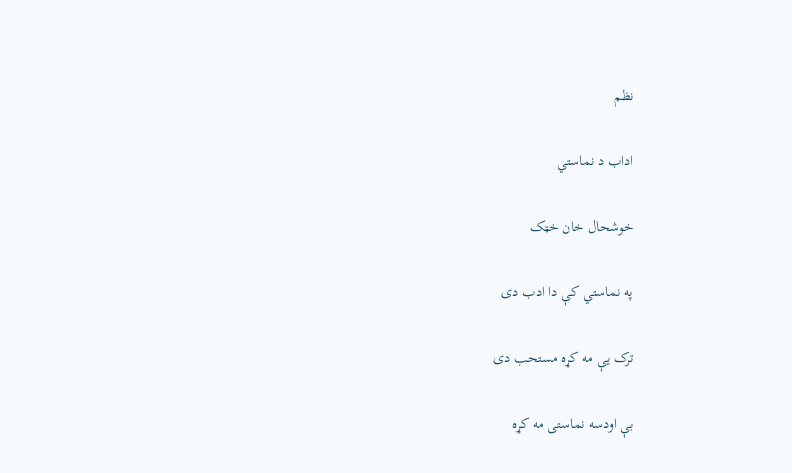نظم

اداب د نماستي

خوشحال خان خټک

په نماستي کې دا ادب دی

ترک يې مه کړه مستحب دی

بې اودسه نماستی مه کړه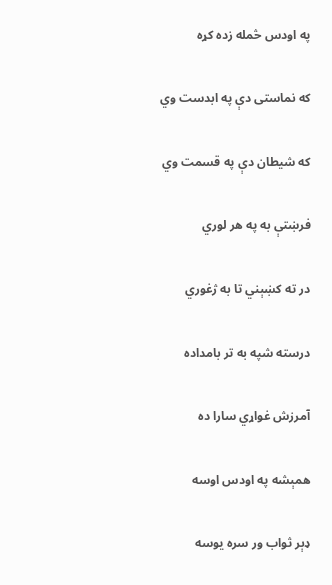په اودس څمله زده کړه

که نماستی دې په ابدست وي

که شيطان دې په قسمت وي

فرښتې به په هر لوري

در ته کښېني تا به ژغوري

درسته شپه به تر بامداده

آمرزش غواړي سارا ده

همېشه په اودس اوسه

ډېر ثواب ور سره يوسه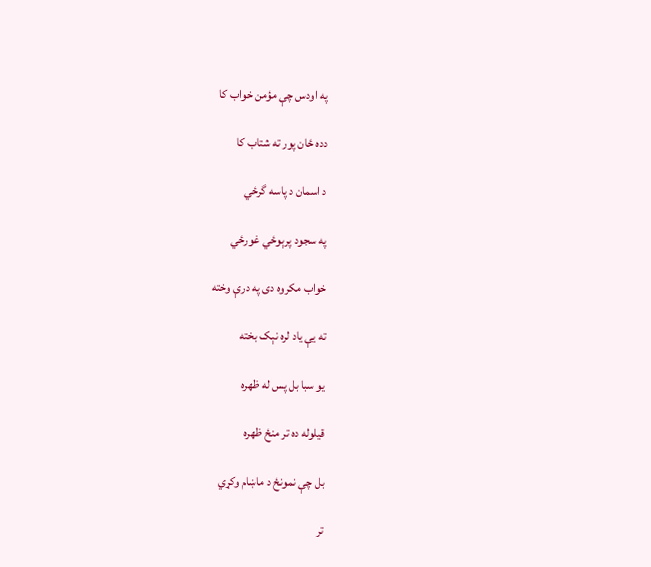په اودس چې مؤمن خواب کا

دده ځان پور ته شتاب کا

د اسمان د پاسه گرځي

په سجود پرېوځي غورځي

خواب مکروه دی په درې وخته

ته يې ياد لره نېک بخته

يو سبا بل پس له ظهره

قيلوله ده تر منځ ظهره

بل چې نمونځ د ماښام وکړي

تر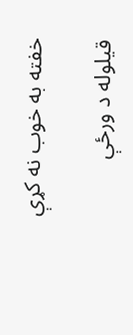خفته به خوب نه کړې

قيلوله د ورځې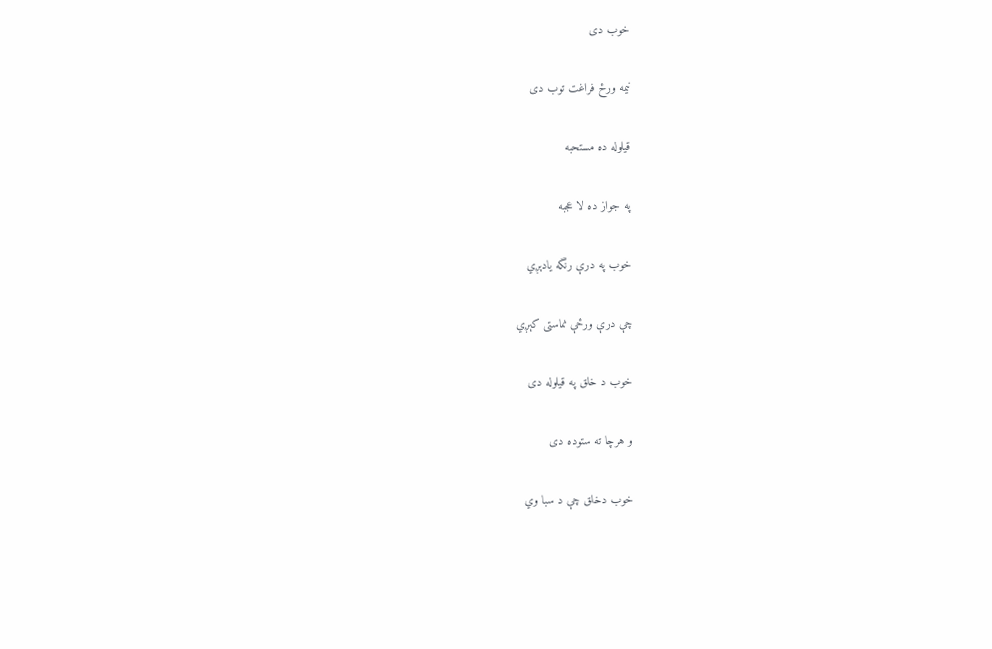خوب دی

نيمه ورځ فراغت توب دی

قيلوله ده مستحبه

په جواز ده لا عجبه

خوب په درې رنگه يادېږي

چې درې ورځې نماستی کېږي

خوب د خلق په قيلوله دی

و هرچا ته ستوده دی

خوب دخلق چې د سبا وي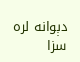دېوانه لره سزا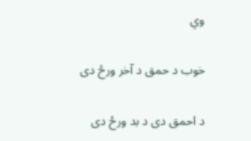وي

خوب د حمق د آخر ورځ دی

د احمق دی د بد ورځ دی